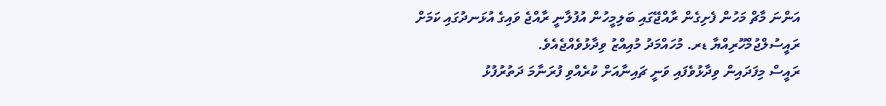އަންނަ މާޗް މަހުން ފެށިގެން ރާއްޖޭގައި ބަލިމީހުން އުފުލާނީ ރާއްޖެ ވައިގެ އުޅަނދުގައި ކަމަށް ރައީސުލްޖުމްހޫރިއްޔާ ޑރ. މުހައްމަދު މުއިއްޒު ވިދާޅުވެއްޖެއެވެ.
ރައީސް މިފަދައިން ވިދާޅުވެފައި ވަނީ ޗައިނާއަށް ކުރެއްވި ފުރަނާމަ ދަތުރުފުޅު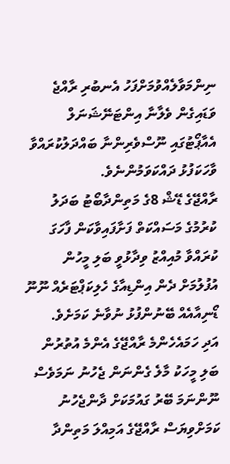ނިންމަވާލެއްވުމަށްފަހު އެނބުރި ރާއްޖެ ވަޑައިގެން ވެލާނާ އިންޓަނޭޝަނަލް އެއާޕޯޓުގައި ނޫސްވެރިންނާ ބައްދަލުކުރައްވާ ވާހަކަފުޅު ދައްކަވަމުންނެވެ.
ރާއްޖޭގެ ޑޭޝް 8ގެ މަތިންދާބޯޓު ބަދަލު ކުރުމުގެ މަސައްކަތް ފަށާފައިވާކަން ފާހަގަ ކުރައްވާ މުއިއްޒު ވިދާޅުވީ ބަލި މީހުން އުފުލުމަށް ދެން އިންޑިއާގެ ހެލިކަޕްޓަރެއް ނޫނޫ ޑޯނިއާއެއް ބޭނުންފުޅު ނުވާނެ ކަމަށެވެ.
އަދި ހަމައެހެންމެ ރާއްޖޭގެ އެންމެ އުތުރުން ބަލި މީހަކު މާލެ ގެންނަން ޖެހުނު ނަމަވެސް ނޫންނަމަ ބޭރު ގައުމަކަށް ދާންޖެހުނު ކަމަށްވިޔަސް ރާއްޖޭގެ އަމިއްލަ މަތިންދާ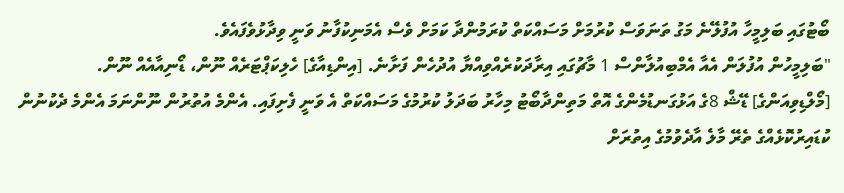ބޯޓުގައި ބަލިމީހާ އުފުލޭނެ މަގު ތަނަވަސް ކުރުމަށް މަސައްކަތް ކުރަމުންދާ ކަމަށް ވެސް އެމަނިކުފާނު ވަނީ ވިދާޅުވެފައެވެ.
"ބަލިމީހުން އުފުލަން އެއާ އެމްބިއުލާންސް 1 މާޗުގައި އިރާދަކުރެއްވިއްޔާ އުދުހެން ފަށާނެ. [އިންޑިއާގެ] ހެލިކަޕްޓަރެއް ނޫން، ޑޯނިއާއެއް ނޫން. [މޯލްޑިވިއަންގެ] ޑޭޝް 8ގެ އަޅުގަނޑުމެންގެ އޮތް މަތިންދާބޯޓު މިހާރު ބަދަލު ކުރުމުގެ މަސައްކަތް އެ ވަނީ ފެށިފައި. އެންމެ އުތުރުން ނޫންނަމަ އެންމެ ދެކުނުން ކުޑައިރުކޮޅެއްގެ ތެރޭ މާލެ އާދެވުމުގެ އިތުރަށް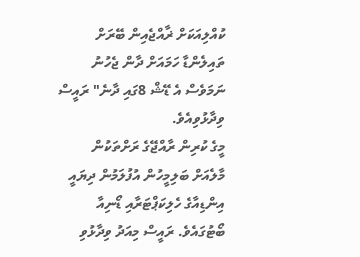ކުއްލިއަކަށް ޜާއްޖެއިން ބޭރަށް ތައިލެންޑާ ހަމައަށް ދާން ޖެހުނު ނަމަވެސް އެ ޑޭޝް 8ގައި ދާނެ" ރައީސް ވިދާޅުވިއެވެ.
މީގެ ކުރިން ރާއްޖޭގެ ރަށްތަކުން މާލެއަށް ބަލިމީހުން އުފުލަމުން ދިޔައީ އިންޑިއާގެ ހެލިކަޕްޓަރާއި ޑޯނިއާ ބޯޓުގައެވެ. ރައީސް މިއަދު ވިދާޅުވި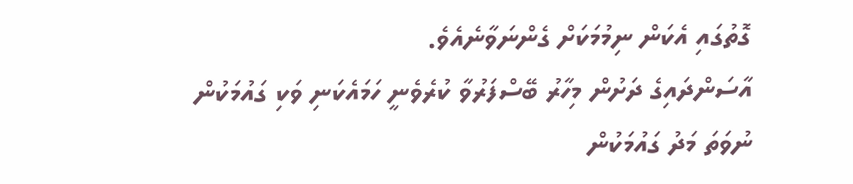ގޮތުގައި އެކަން ނިމުމަކަށް ގެންނަވާނެއެވެ.
އާސަންދައިގެ ދަށުން މިހާރު ބޭސްފަރުވާ ކުރެވެނީ ހަމައެކަނި ވަކި ގައުމަކުން ނުވަތަ މަދު ގައުމަކުން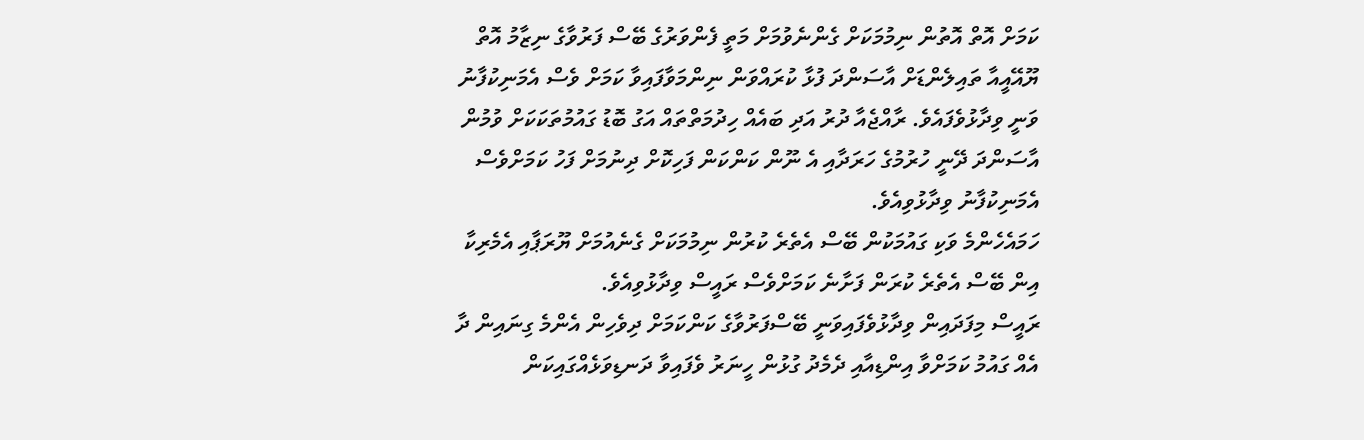ކަމަށް އޮތް އޮތުން ނިމުމަކަށް ގެންނެވުމަށް މަތީ ފެންވަރުގެ ބޭސް ފަރުވާގެ ނިޒާމު އޮތް ޔޫއޭއީއާ ތައިލެންޑަށް އާސަންދަ ފުޅާ ކުރައްވަން ނިންމަވާފައިވާ ކަމަށް ވެސް އެމަނިކުފާނު ވަނީ ވިދާޅުވެފައެވެ. ރާއްޖެއާ ދުރު އަދި ބައެއް ހިދުމަތްތައް އަގު ބޮޑު ގައުމުތަކަކަށް ވުމުން އާސަންދަ ދޭނީ ހުރުމުގެ ހަރަދާއި އެ ނޫން ކަންކަން ފަހިކޮށް ދިނުމަށް ފަހު ކަމަށްވެސް އެމަނިކުފާނު ވިދާޅުވިއެވެ.
ހަމައެހެންމެ ވަކި ގައުމަކުން ބޭސް އެތެރެ ކުރުން ނިމުމަކަށް ގެނެއުމަށް ޔޫރަޕާއި އެމެރިކާ އިން ބޭސް އެތެރެ ކުރަން ފަށާނެ ކަމަށްވެސް ރައީސް ވިދާޅުވިއެވެ.
ރައީސް މިފަދައިން ވިދާޅުވެފައިވަނީ ބޭސްފަރުވާގެ ކަންކަމަށް ދިވެހިން އެންމެ ގިނައިން ދާ އެއް ގައުމު ކަމަށްވާ އިންޑިއާއި ދެމެދު ގުޅުން ހީނަރު ވެފައިވާ ދަނޑިވަޅެއްގައިކަން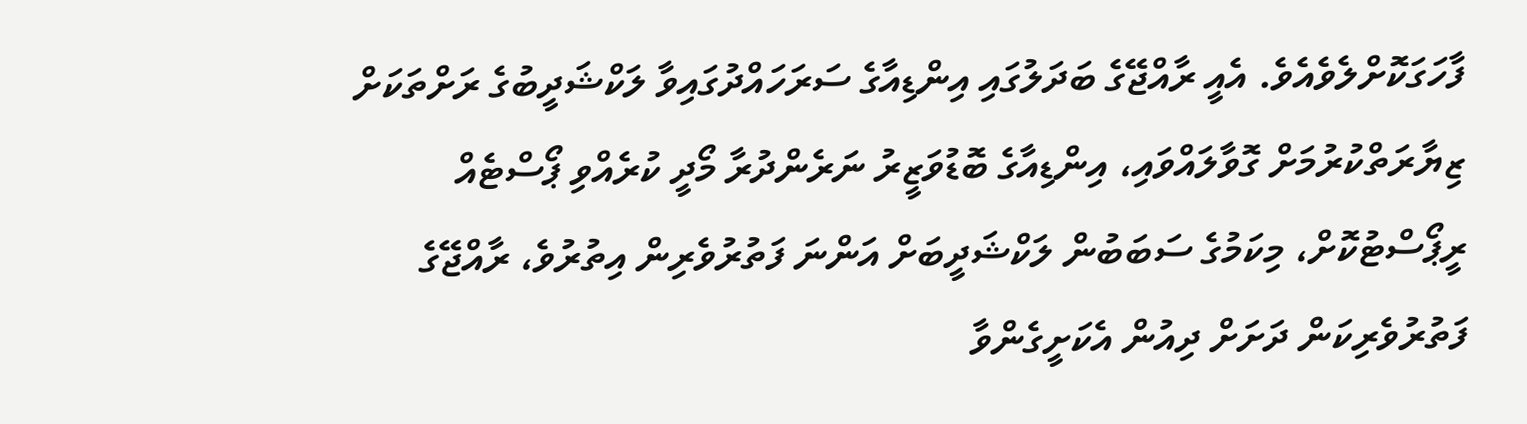ފާހަގަކޮށްލެވެއެވެ. އެއީ ރާއްޖޭގެ ބަދަލުގައި އިންޑިއާގެ ސަރަހައްދުގައިވާ ލަކްޝަދީބުގެ ރަށްތަކަށް ޒިޔާރަތްކުރުމަށް ގޮވާލައްވައި، އިންޑިއާގެ ބޮޑުވަޒީރު ނަރެންދުރާ މޯދީ ކުރެއްވި ޕޯސްޓެއް ރީޕޯސްޓުކޮށް، މިކަމުގެ ސަބަބުން ލަކްޝަދީބަށް އަންނަ ފަތުރުވެރިން އިތުރުވެ، ރާއްޖޭގެ ފަތުރުވެރިކަން ދަށަށް ދިއުން އެކަށީގެންވާ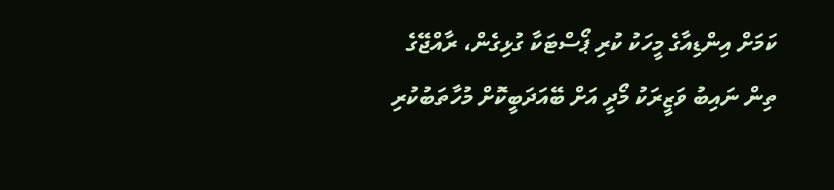ކަމަށް އިންޑިއާގެ މީހަކު ކުރި ޕޯސްޓަކާ ގުޅިގެން، ރާއްޖޭގެ ތިން ނައިބު ވަޒީރަކު މޯދީ އަށް ބޭއަދަބީކޮށް މުހާތަބުކުރި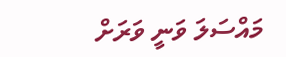މައްސަލަ ވަނީ ވަރަށް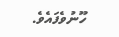ހޫނުވެފައެވެ.